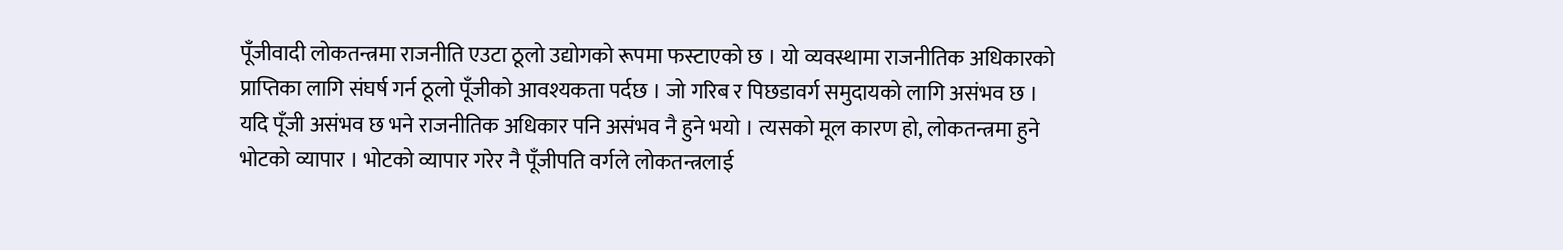पूँजीवादी लोकतन्त्रमा राजनीति एउटा ठूलो उद्योगको रूपमा फस्टाएको छ । यो व्यवस्थामा राजनीतिक अधिकारको प्राप्तिका लागि संघर्ष गर्न ठूलो पूँजीको आवश्यकता पर्दछ । जो गरिब र पिछडावर्ग समुदायको लागि असंभव छ । यदि पूँजी असंभव छ भने राजनीतिक अधिकार पनि असंभव नै हुने भयो । त्यसको मूल कारण हो, लोकतन्त्रमा हुने भोटको व्यापार । भोटको व्यापार गरेर नै पूँजीपति वर्गले लोकतन्त्रलाई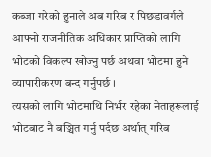कब्जा गरेको हुनाले अब गरिब र पिछडावर्गले आफ्नो राजनीतिक अधिकार प्राप्तिको लागि भोटको विकल्प खोज्नु पर्छ अथवा भोटमा हुने व्यापारीकरण बन्द गर्नुपर्छ ।
त्यसको लागि भोटमाथि निर्भर रहेका नेताहरूलाई भोटबाट नै बञ्चित गर्नु पर्दछ अर्थात् गरिब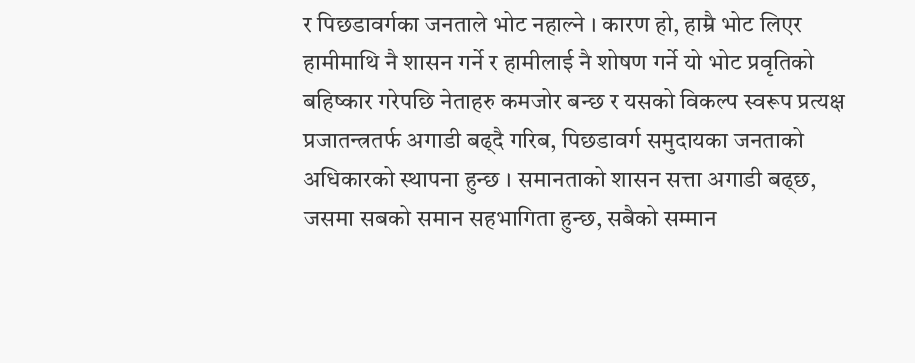र पिछडावर्गका जनताले भोट नहाल्ने । कारण हो, हाम्रै भोट लिएर हामीमाथि नै शासन गर्ने र हामीलाई नै शोषण गर्ने यो भोट प्रवृतिको बहिष्कार गरेपछि नेताहरु कमजोर बन्छ र यसको विकल्प स्वरूप प्रत्यक्ष प्रजातन्त्रतर्फ अगाडी बढ्दै गरिब, पिछडावर्ग समुदायका जनताको अधिकारको स्थापना हुन्छ । समानताको शासन सत्ता अगाडी बढ्छ, जसमा सबको समान सहभागिता हुन्छ, सबैको सम्मान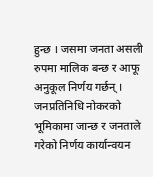हुन्छ । जसमा जनता असली रुपमा मालिक बन्छ र आफू अनुकूल निर्णय गर्छन् । जनप्रतिनिधि नोकरको भूमिकामा जान्छ र जनताले गरेको निर्णय कार्यान्वयन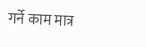गर्ने काम मात्र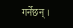गर्नेछन् ।